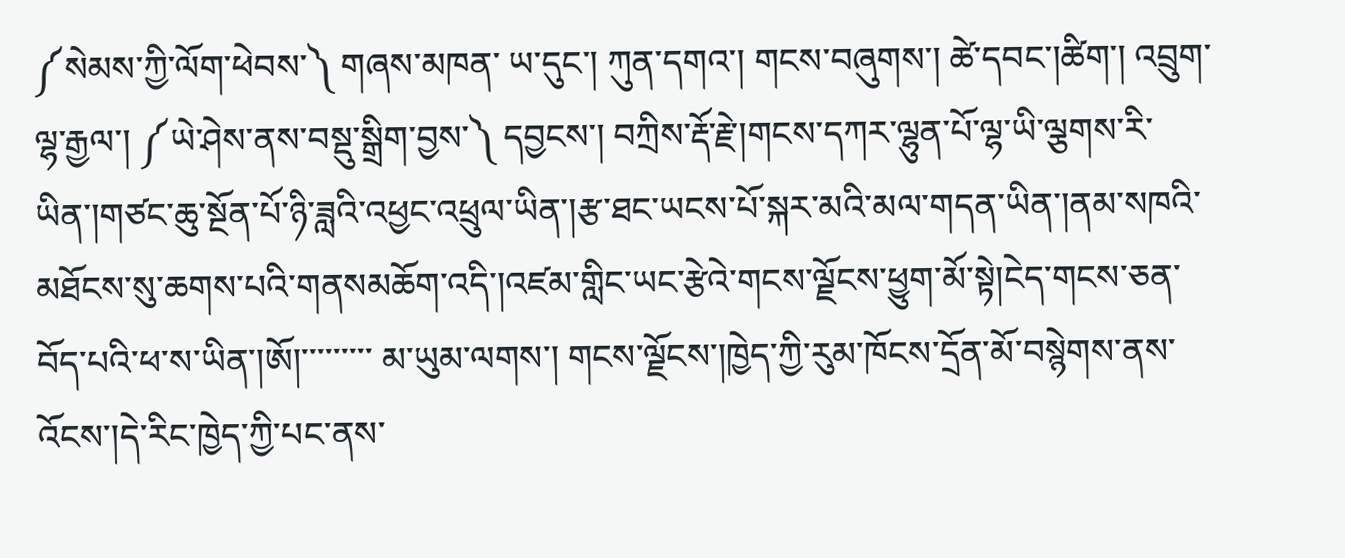༼སེམས་ཀྱི་ལོག་ཕེབས་༽ གཞས་མཁན་ ཡ་དུང་། ཀུན་དགའ་། གངས་བཞུགས་། ཚེ་དབང་།ཚིག་། འབྲུག་ལྷ་རྒྱལ་། ༼ཡེ་ཤེས་ནས་བསྡུ་སྒྲིག་བྱས་༽ དབྱངས་། བཀྲིས་རྡོ་རྗེ་།གངས་དཀར་ལྷུན་པོ་ལྷ་ཡི་ལྕགས་རི་ཡིན་།གཙང་ཆུ་སྔོན་པོ་ཉི་ཟླའི་འཕྱང་འཕྲུལ་ཡིན་།རྩ་ཐང་ཡངས་པོ་སྐར་མའི་མལ་གདན་ཡིན་།ནམ་སཁའི་མཐོངས་སུ་ཆགས་པའི་གནསམཆོག་འདི་།འཛམ་གླིང་ཡང་རྩེའེ་གངས་ལྗོངས་ཕྱུག་མོ་སྟེ།ངེད་གངས་ཅན་བོད་པའི་ཕ་ས་ཡིན་།ཨོ།་་་་་་་་་ མ་ཡུམ་ལགས་། གངས་ལྗོངས་།ཁྱེད་ཀྱི་རུམ་ཁོངས་དྲོན་མོ་བསྙེགས་ནས་འོངས་།དེ་རིང་ཁྱེད་ཀྱི་པང་ནས་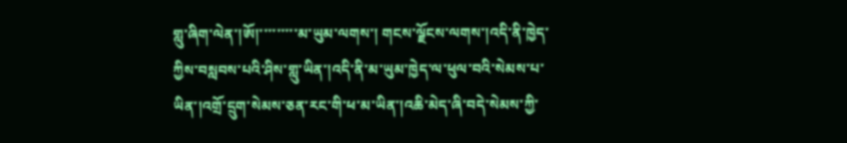གླུ་ཞིག་ལེན་།ཨོ།་་་་་་་་་མ་ཡུམ་ལགས་། གངས་ལྗོངས་ལགས་།འདི་ནི་ཁྱེད་ཀྱིས་བསླབས་པའི་ཤིས་གླུ་ཡིན་།འདི་ནི་མ་ཡུམ་ཁྱེད་ལ་ཕུལ་བའི་སེམས་པ་ཡིན་།འགྲོ་དྲུག་སེམས་ཅན་རང་གི་ཕ་མ་ཡིན་།འཆི་མེད་ཞི་བདེ་སེམས་ཀྱི་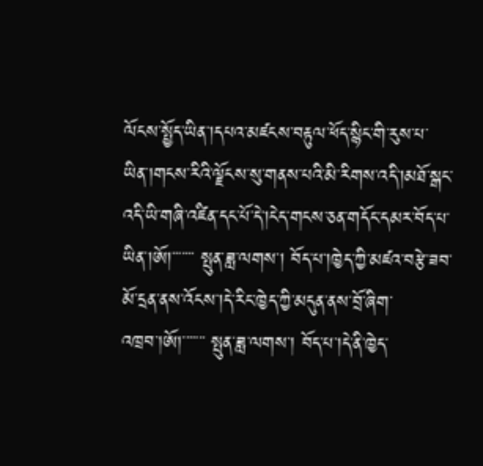ལོངས་སྤྱོད་ཡིན་།དཔའ་མཛངས་བརྟུལ་ཕོད་སྙིང་གི་རུས་པ་ཡིན་།གངས་རིའི་ལྗོངས་སུ་གནས་པའི་མི་རིགས་འདི་།མཐོ་སྒང་འདི་ཡི་གཞི་འཛིན་དང་པོ་དེ་།ངེད་གངས་ཅན་གདོང་དམར་བོད་པ་ཡིན་།ཨོ།་་་་་་་ སྤུན་ཟླ་ལགས་། བོད་པ་།ཁྱེད་ཀྱི་མཛའ་བརྩེ་ཟབ་མོ་དྲན་ནས་འོངས་།དེ་རིང་ཁྱེད་ཀྱི་མདུན་ནས་བྲོ་ཞིག་འཁྲབ་།ཨོ།་་་་་་་ སྤུན་ཟླ་ལགས་། བོད་པ་།དེ་ནི་ཁྱེད་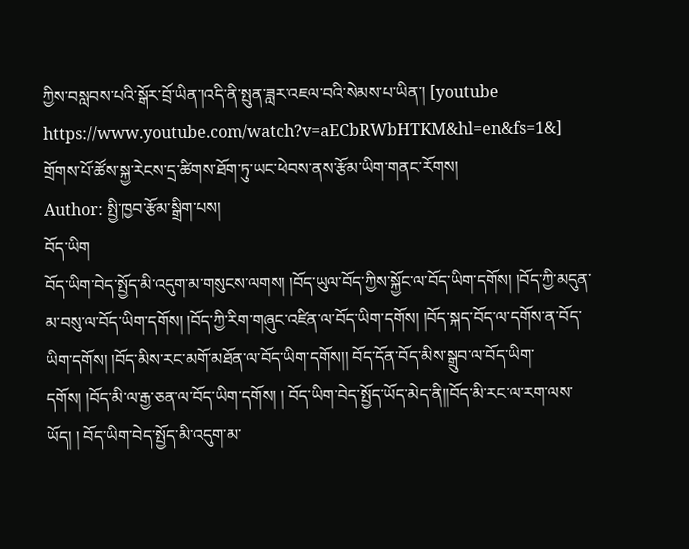ཀྱིས་བསླབས་པའི་སྒོར་བྲོ་ཡིན་།འདི་ནི་སྤུན་ཟླར་འཇལ་བའི་སེམས་པ་ཡིན་། [youtube https://www.youtube.com/watch?v=aECbRWbHTKM&hl=en&fs=1&] གྲོགས་པོ་ཚོས་སྐྱ་རེངས་དྲ་ཚིགས་ཐོག་ཏུ་ཡང་ཕེབས་ནས་རྩོམ་ཡིག་གནང་རོགས།
Author: སྤྱི་ཁྱབ་རྩོམ་སྒྲིག་པས།
བོད་ཡིག
བོད་ཡིག་བེད་སྤྱོད་མི་འདུག་མ་གསུངས་ལགས། །བོད་ཡུལ་བོད་ཀྱིས་སྐྱོང་ལ་བོད་ཡིག་དགོས། །བོད་ཀྱི་མདུན་མ་བསུ་ལ་བོད་ཡིག་དགོས། །བོད་ཀྱི་རིག་གཞུང་འཛིན་ལ་བོད་ཡིག་དགོས། །བོད་སྐད་བོད་ལ་དགོས་ན་བོད་ཡིག་དགོས། །བོད་མིས་རང་མགོ་མཐོན་ལ་བོད་ཡིག་དགོས།། བོད་དོན་བོད་མིས་སྒྲུབ་ལ་བོད་ཡིག་དགོས། །བོད་མི་ལ་རྒྱ་ཅན་ལ་བོད་ཡིག་དགོས། ། བོད་ཡིག་བེད་སྤྱོད་ཡོད་མེད་ནི།།བོད་མི་རང་ལ་རག་ལས་ཡོད། ། བོད་ཡིག་བེད་སྤྱོད་མི་འདུག་མ་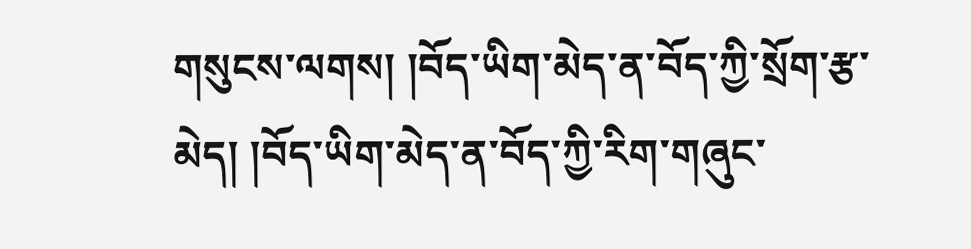གསུངས་ལགས། །བོད་ཡིག་མེད་ན་བོད་ཀྱི་སྲོག་རྩ་མེད། །བོད་ཡིག་མེད་ན་བོད་ཀྱི་རིག་གཞུང་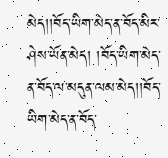མེད།།བོད་ཡིག་མེད་ན་བོད་མིར་ཤེས་ཡོན་མེད། །བོད་ཡིག་མེད་ན་བོད་ལ་མདུན་ལམ་མེད།།བོད་ཡིག་མེད་ན་བོད་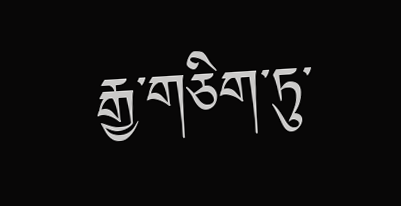རྒྱ་གཅིག་ཏུ་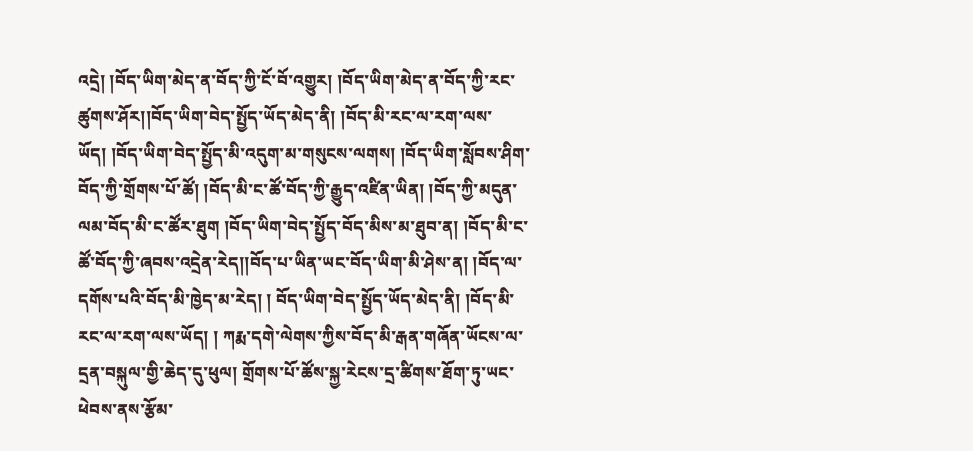འདྲེ། །བོད་ཡིག་མེད་ན་བོད་ཀྱི་ངོ་བོ་འགྱུར། །བོད་ཡིག་མེད་ན་བོད་ཀྱི་རང་ཚུགས་ཤོར།།བོད་ཡིག་བེད་སྤྱོད་ཡོད་མེད་ནི། །བོད་མི་རང་ལ་རག་ལས་ཡོད། །བོད་ཡིག་བེད་སྤྱོད་མི་འདུག་མ་གསུངས་ལགས། །བོད་ཡིག་སློབས་ཤིག་བོད་ཀྱི་གྲོགས་པོ་ཚོ། །བོད་མི་ང་ཚོ་བོད་ཀྱི་རྒྱུད་འཛིན་ཡིན། །བོད་ཀྱི་མདུན་ལམ་བོད་མི་ང་ཚོར་ཐུག །བོད་ཡིག་བེད་སྤྱོད་བོད་མིས་མ་ཐུབ་ན། །བོད་མི་ང་ཚོ་བོད་ཀྱི་ཞབས་འདྲེན་རེད།།བོད་པ་ཡིན་ཡང་བོད་ཡིག་མི་ཤེས་ན། །བོད་ལ་དགོས་པའི་བོད་མི་ཁྱེད་མ་རེད། ། བོད་ཡིག་བེད་སྤྱོད་ཡོད་མེད་ནི། །བོད་མི་རང་ལ་རག་ལས་ཡོད། ། ཀརྨ་དགེ་ལེགས་ཀྱིས་བོད་མི་རྒན་གཞོན་ཡོངས་ལ་དྲན་བསྐུལ་གྱི་ཆེད་དུ་ཕུལ། གྲོགས་པོ་ཚོས་སྐྱ་རེངས་དྲ་ཚིགས་ཐོག་ཏུ་ཡང་ཕེབས་ནས་རྩོམ་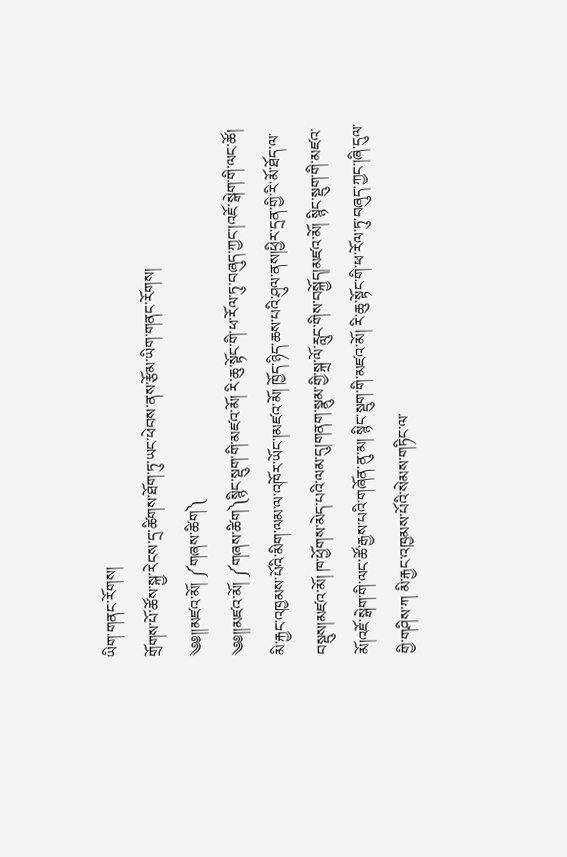ཡིག་གནང་རོགས།
གྲོགས་པོ་ཚོས་སྐྱ་རེངས་དྲ་ཚིགས་ཐོག་ཏུ་ཡང་ཕེབས་ནས་རྩོམ་ཡིག་གནང་རོགས།
༄༅།།མཛའ་མོ། ༼གཞས་ཚིག༽
༄༅།།མཛའ་མོ། ༼གཞས་ཚིག༽སྙིང་སྡུག་གི་མཛའ་མོ། རི་ཆུ་སྟོང་གི་ཕ་རོལ་ཏུ་བཞུད་ཀྱང་།འཇོ་སྒེག་གི་ལང་ཚོ། མི་རྐྱང་འཁྱམས་པོའི་མིག་ལམ་ལ་འཁོར་ཡོང་།མཛའ་མོ། ཁྱོད་ཉིད་ཆས་པའི་ཤུལ་ནས།ཕྱིར་དྲན་གྱི་རི་མོ་ཐོད་ལ་བསྡུས།མཛའ་མོ། ཁ་ཕྱོགས་མེད་པའི་ལམ་དུ།གནག་སྣུམ་གྱི་སྐྲ་ལོ་རླུང་གིས་བསྐྱོད།མཛའ་མོ། སྙིང་སྡུག་གི་མཛའ་མོ།འཇོ་སྒེག་གི་ལང་ཚོ་རྒྱས་པའི་གཞོན་ནུ་མ། སྙིང་སྡུག་གི་མཛའ་མོ། རི་ཆུ་སྟོང་གི་ཕ་རོལ་ཏུ་བཞུད་ཀྱང་།ཞི་དུལ་གྱི་གཤིས་ཀ མི་རྐྱང་འཁྱམས་པོའི་སེམས་གཏིང་ལ་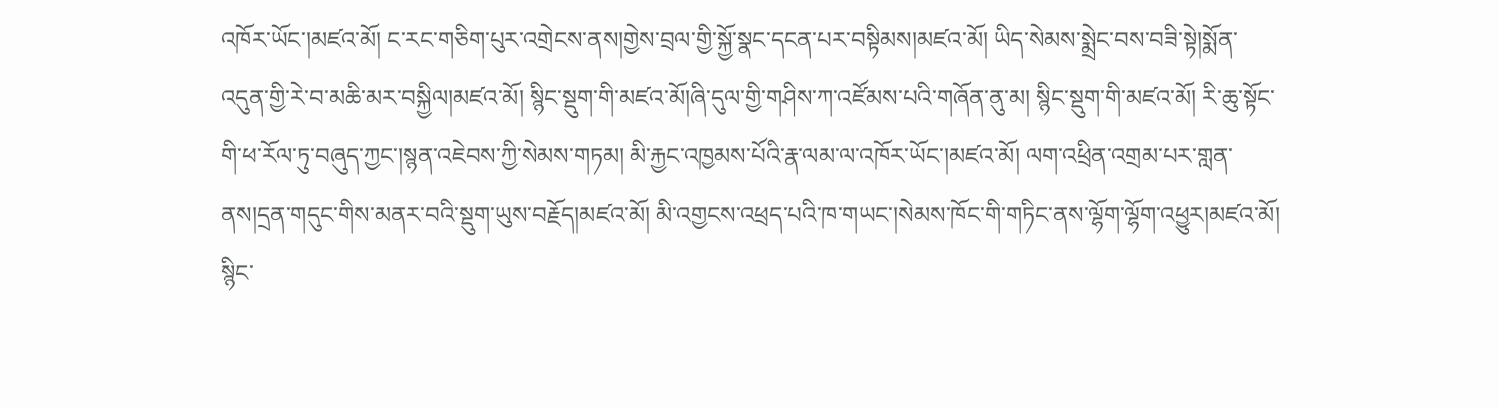འཁོར་ཡོང་།མཛའ་མོ། ང་རང་གཅིག་པུར་འགྲེངས་ནས།གྱེས་བྲལ་གྱི་སྐྱོ་སྣང་དངན་པར་བསྟིམས།མཛའ་མོ། ཡིད་སེམས་སྨྲེང་བས་བཟི་སྟེ།སྨོན་འདུན་གྱི་རེ་བ་མཆི་མར་བསྐྱིལ།མཛའ་མོ། སྙིང་སྡུག་གི་མཛའ་མོ།ཞི་དུལ་གྱི་གཤིས་ཀ་འཛོམས་པའི་གཞོན་ནུ་མ། སྙིང་སྡུག་གི་མཛའ་མོ། རི་ཆུ་སྟོང་གི་ཕ་རོལ་ཏུ་བཞུད་ཀྱང་།སྙན་འཇེབས་ཀྱི་སེམས་གཏམ། མི་རྐྱང་འཁྱམས་པོའི་རྣ་ལམ་ལ་འཁོར་ཡོང་།མཛའ་མོ། ལག་འཕྲིན་འགྲམ་པར་གླན་ནས།དྲན་གདུང་གིས་མནར་བའི་སྡུག་ཡུས་བརྗོད།མཛའ་མོ། མི་འགྱངས་འཕྲད་པའི་ཁ་གཡང་།སེམས་ཁོང་གི་གཏིང་ནས་ལྷོག་ལྷོག་འཕྱུར།མཛའ་མོ། སྙིང་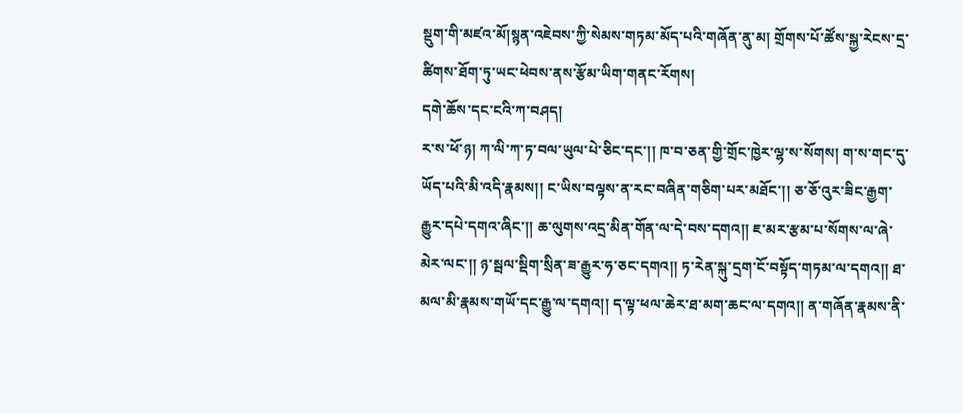སྡུག་གི་མཛའ་མོ།སྙན་འཇེབས་ཀྱི་སེམས་གཏམ་མོད་པའི་གཞོན་ནུ་མ། གྲོགས་པོ་ཚོས་སྐྱ་རེངས་དྲ་ཚིགས་ཐོག་ཏུ་ཡང་ཕེབས་ནས་རྩོམ་ཡིག་གནང་རོགས།
དགེ་ཆོས་དང་ངའི་ཀ་བཤད།
ར་ས་ཕོ་ཉ། ཀ་ལི་ཀ་ཏ་བལ་ཡུལ་པེ་ཅིང་དང་།། ཁ་བ་ཅན་གྱི་གྲོང་ཁྱེར་ལྷ་ས་སོགས། ག་ས་གང་དུ་ཡོད་པའི་མི་འདི་རྣམས།། ང་ཡིས་བལྟས་ན་རང་བཞིན་གཅིག་པར་མཐོང་།། ཅ་ཅོ་འུར་ཟིང་རྒྱག་རྒྱུར་དཔེ་དགའ་ཞིང་།། ཆ་ལུགས་འདྲ་མིན་གོན་ལ་དེ་བས་དགའ།། ཇ་མར་རྩམ་པ་སོགས་ལ་ཞེ་མེར་ལང་།། ཉ་སྦལ་སྡིག་སྲིན་ཟ་རྒྱུར་ཧ་ཅང་དགའ།། ཏ་རེན་སྐུ་དྲག་ངོ་བསྟོད་གཏམ་ལ་དགའ།། ཐ་མལ་མི་རྣམས་གཡོ་དང་རྒྱུ་ལ་དགའ།། ད་ལྟ་ཕལ་ཆེར་ཐ་མག་ཆང་ལ་དགའ།། ན་གཞོན་རྣམས་ནི་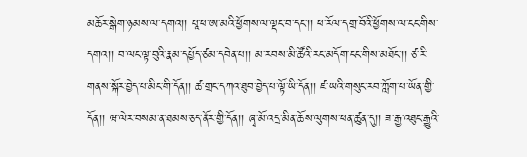མཆོར་སྒེག་ཉམས་ལ་དགའ།། པཱ་ཕ་ཨ་མའི་ཕྱོགས་ལ་ལྡང་བ་དང་།། ཕ་རོལ་དགྲ་བོའི་ཕྱོགས་ལ་ངང་གིས་དགའ།། བ་ལང་ལྟ་བུའི་རྣམ་དཔྱོད་ཙམ་དབེན་པ།། མ་རབས་མི་ཚོའི་རང་མདོག་ངང་གིས་མཐོང་།། ཙ་རི་གནས་སྐོར་བྱེད་པ་མིང་གི་དོན།། ཚ་གྲང་དཀའ་ཐུབ་བྱེད་པ་ལྟོ་ཡི་དོན།། ཛ་ཡའི་གསུང་རབ་ཀློག་པ་ཡོན་གྱི་དོན།། ཝ་ལེར་བསམ་ན་ཐམས་ཅད་ནོར་གྱི་དོན།། ཞྭ་མོ་འདྲ་མིན་ཆོས་ལུགས་ཕན་ཚུན་དུ།། ཟ་རྒྱ་འཐུང་རྒྱུའི་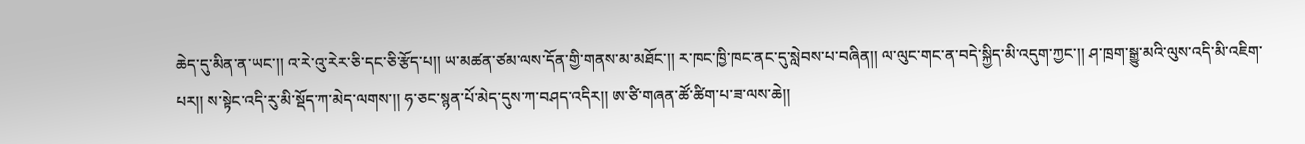ཆེད་དུ་མིན་ན་ཡང་།། འ་རེ་འུ་རེར་ཅི་དང་ཅི་རྩོད་པ།། ཡ་མཚན་ཙམ་ལས་དོན་གྱི་གནས་མ་མཐོང་།། ར་ཁང་ཁྱི་ཁང་ནང་དུ་སླེབས་པ་བཞིན།། ལ་ལུང་གང་ན་བདེ་སྐྱིད་མི་འདུག་ཀྱང་།། ཤ་ཁྲག་སྒྱུ་མའི་ལུས་འདི་མི་འཇིག་པར།། ས་སྟེང་འདི་རུ་མི་སྡོད་ཀ་མེད་ལགས་།། ཧ་ཅང་སྙན་པོ་མེད་དུས་ཀ་བཤད་འདིར།། ཨ་ཙི་གཞན་ཚོ་ཚིག་པ་ཟ་ལས་ཆེ།།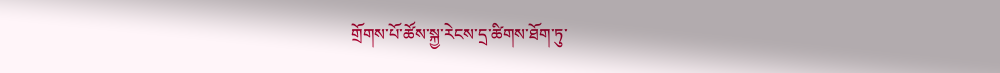གྲོགས་པོ་ཚོས་སྐྱ་རེངས་དྲ་ཚིགས་ཐོག་ཏུ་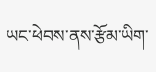ཡང་ཕེབས་ནས་རྩོམ་ཡིག་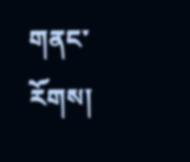གནང་རོགས།